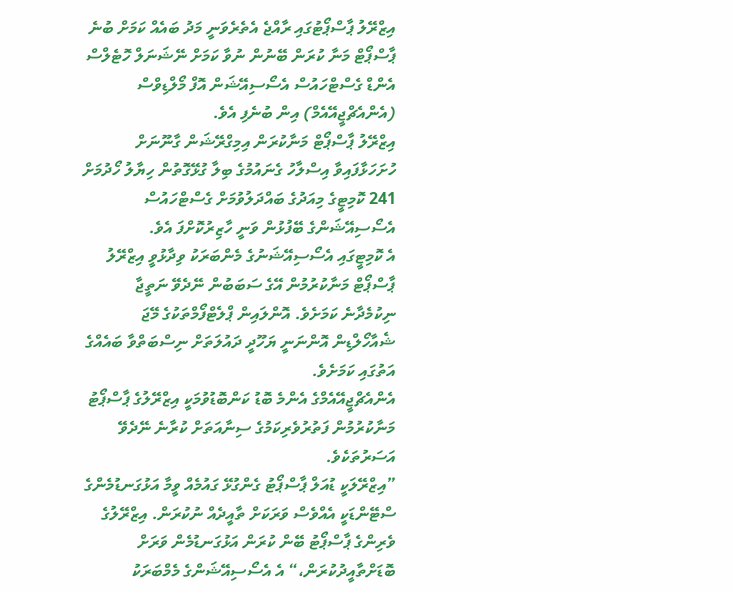އިޒްރޭލު ޕާސްޕޯޓުގައި ރާއްޖެ އެތެރެވަނީ މަދު ބައެއް ކަމަށް ބުނެ ޕާސްޕޯޓް މަނާ ކުރަން ބޭނުން ނުވާ ކަމަށް ނޭޝަނަލް ހޮޓެލްސް އެންޑް ގެސްޓްހައުސް އެސޯސިއޭޝަން އޮފް މޯލްޑިވްސް (އެންއެޗްޖީއޭއެމް) އިން ބުނެފި އެވެ.
އިޒްރޭލު ޕާސްޕޯޓް މަނާކުރަން އިމިގްރޭޝަން ގާނޫނަށް ހުށަހަޅާފައިވާ އިސްލާހު ގެނައުމުގެ ބިލާ ގުޅޭގޮތުން ހިޔާލު ހޯދުމަށް 241 ކޮމިޓީގެ މިއަދުގެ ބައްދަލުވުމަށް ގެސްޓްހައުސް އެސޯސިއޭޝަންގެ ބޭފުޅުން ވަނީ ހާޒިރުކޮށްފަ އެވެ.
އެ ކޮމިޓީގައި އެސޯސިއޭޝަނުގެ މެންބަރަކު ވިދާޅުވީ އިޒްރޭލު ޕާސްޕޯޓް މަނާކުރުމުން އޭގެ ސަބަބުން ނޭދެވޭ ނަތީޖާ ނިކުމެދާނެ ކަމަށެވެ. އޮންލައިން ޕްލެޓްފޯމްތަކުގެ މޭޖަ ޝެއާހޯލްޑިން އޮންނަނީ ޔަހޫދީ ދައުލަތަށް ނިސްބަތްވާ ބައެއްގެ އަތުގައި ކަމަށެވެ.
އެންއެޗްޖީއޭއެމްގެ އެންމެ ބޮޑު ކަންބޮޑުވުމަކީ އިޒްރޭލުގެ ޕާސްޕޯޓު މަނާކުރުމުން ފަތުރުވެރިކަމުގެ ސިނާއަތަށް ކުރާނެ ނޭދެވޭ އަސަރުތަކެވެ.
”އިޒްރޭލަކީ ޑުއަލް ޕާސްޕޯޓު ގެންގުޅޭ ގައުމެއް ވީމާ އަޅުގަނޑުމެންގެ ސްޓޭންޑަކީ އެއްވެސް ވަރަކަށް ތާއީދެއް ނުކުރަން. އިޒްރޭލުގެ ވެރިންގެ ޕާސްޕޯޓު ބޭން ކުރަން އަޅުގަނޑުމެން ވަރަށް ބޮޑަށްތާއީދުކުރަން،“ އެ އެސޯސިއޭޝަންގެ މެމްބަރަކު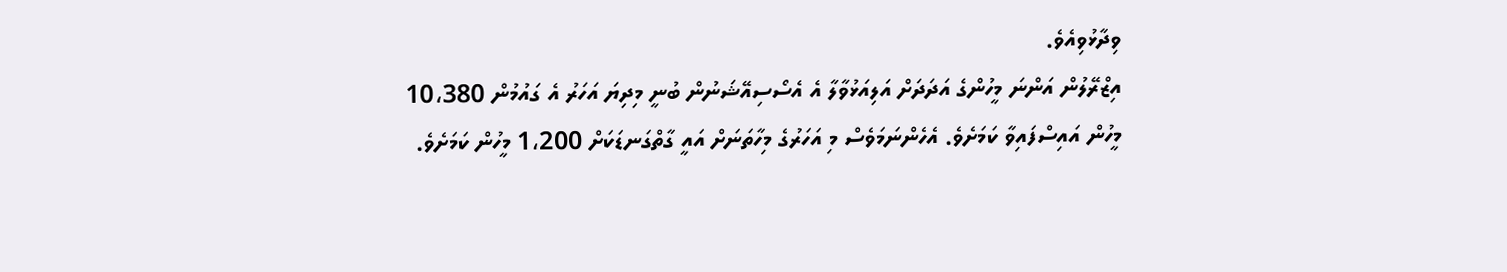ވިދާޅުވިއެވެ.
އިޒްރޭލުން އަންނަ މީހުންގެ އަދަދަށް އަލިއަޅުވާލާ އެ އެސޯސިއޭޝަނުން ބުނީ މިދިޔަ އަހަރު އެ ގައުމުން 10،380 މީހުން އައިސްފައިވާ ކަމަށެވެ. އެހެންނަމަވެސް މި އަހަރުގެ މިހާތަނަށް އައީ ގާތްގަނޑަކަށް 1،200 މީހުން ކަމަށެވެ.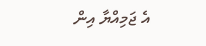އެ ޖަމިއްޔާ އިން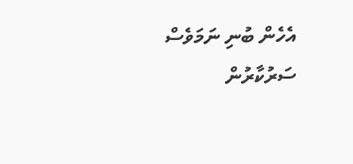އެހެން ބުނި ނަމަވެސް ސަރުކާރުން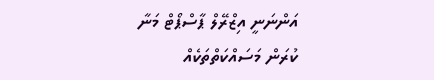އަންނަނީ އިޒްރޭލް ޕާސްޕޯޓް މަނާ ކުރަން މަސައްކަތްތަކެއް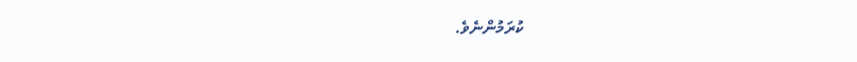ކުރަމުންނެވެ.